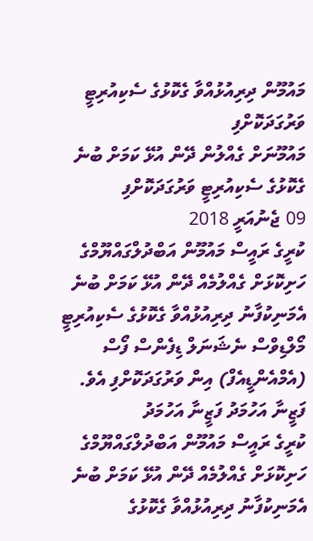މައުމޫން ދިރިއުޅުއްވާ ގެކޮޅުގެ ސެކިއުރިޓީ ވަރުގަދަކޮށްފި
މައުމޫނަށް ގެއްލުން ދޭން އުޅޭ ކަމަށް ބުނެ ގެކޮޅުގެ ސެކިއުރިޓީ ވަރުގަދަކޮށްފި
09 ޖެނުއަރީ 2018
ކުރީގެ ރައީސް މައުމޫން އަބްދުލްގައްޔޫމްގެ ހަށިކޮޅަށް ގެއްލުމެއް ދޭން އުޅޭ ކަމަށް ބުނެ އެމަނިކުފާނު ދިރިއުޅުއްވާ ގެކޮޅުގެ ސެކިއުރިޓީ މޯލްޑިވްސް ނެޝަނަލް ޑިފެންސް ފޯސް (އެމްއެންޑީއެފް) އިން ވަރުގަދަކޮށްފި އެވެ.
ފަޒީނާ އަހުމަދު ފަޒީނާ އަހުމަދު
ކުރީގެ ރައީސް މައުމޫން އަބްދުލްގައްޔޫމްގެ ހަށިކޮޅަށް ގެއްލުމެއް ދޭން އުޅޭ ކަމަށް ބުނެ އެމަނިކުފާނު ދިރިއުޅުއްވާ ގެކޮޅުގެ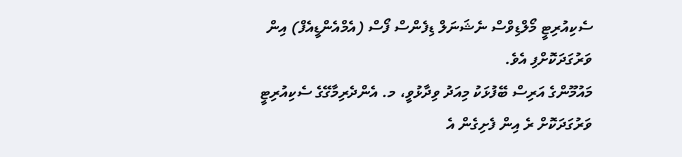ސެކިއުރިޓީ މޯލްޑިވްސް ނެޝަނަލް ޑިފެންސް ފޯސް (އެމްއެންޑީއެފް) އިން ވަރުގަދަކޮށްފި އެވެ.
މައުމޫންގެ އަރިސް ބޭފުޅަކު މިއަދު ވިދާޅުވީ، މ. އެންދެރިމާގޭގެ ސެކިއުރިޓީ ވަރުގަދަކޮށް ރެ އިން ފެށިގެން އެ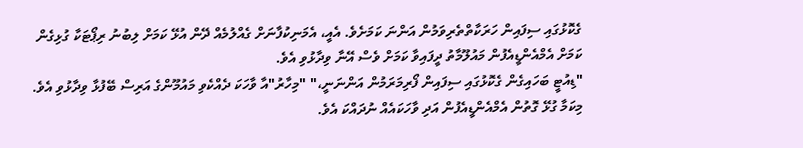ގެކޮޅުގައި ސިފައިން ހަރަކާތްތެރިވަމުން އަންނަ ކަމަށެވެ. އެއީ، އެމަނިކުފާނަށް ގެއްލުމެއް ދޭން އުޅޭ ކަމަށް ލިބުނު ރިޕޯޓަކާ ގުޅިގެން ކަމަށް އެމްއެންޑީއެފުން މައުލޫމާތު ދީފައިވާ ކަމަށް ވެސް އޭނާ ވިދާޅުވި އެވެ.
"ޑިއުޓީ ބަހައިގެން ގެކޮޅުގައި ސިފައިން ފޯރިމަރަމުން އަންނަނީ،" "މިހާރު"އާ ވާހަކަ ދެއްކެވި މައުމޫންގެ އަރިސް ބޭފުޅާ ވިދާޅުވި އެވެ.
މިކަމާ ގުޅޭ ގޮތުން އެމްއެންޑީއެފުން އަދި ވާހަކައެއް ނުދައްކަ އެވެ.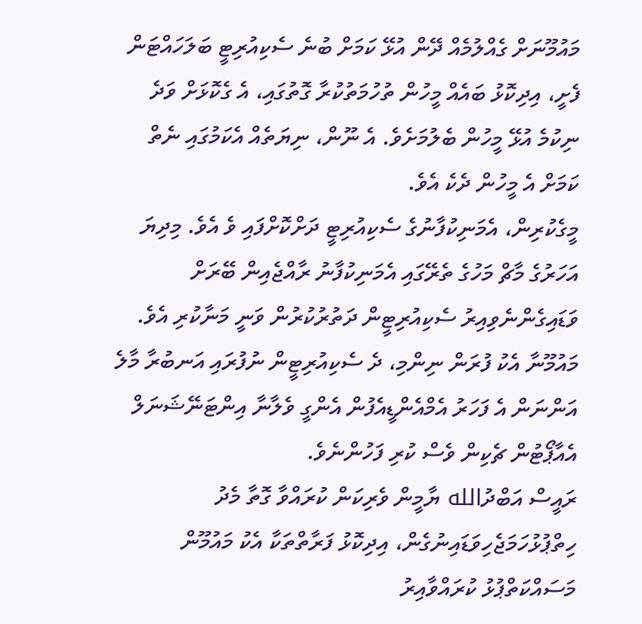މައުމޫނަށް ގެއްލުމެއް ދޭން އުޅޭ ކަމަށް ބުނެ ސެކިއުރިޓީ ބަލަހައްޓަން ފެށީ، އިދިކޮޅު ބައެއް މީހުން ތުހުމަތުކުރާ ގޮތުގައި، އެ ގެކޮޅަށް ވަދެ ނިކުމެ އުޅޭ މީހުން ބެލުމަށެވެ. އެ ނޫން، ނިޔަތެއް އެކަމުގައި ނެތް ކަމަށް އެ މީހުން ދެކެ އެވެ.
މީގެކުރިން، އެމަނިކުފާނުގެ ސެކިއުރިޓީ ދަށްކޮށްފައި ވެ އެވެ. މިދިޔަ އަހަރުގެ މާޗް މަހުގެ ތެރޭގައި އެމަނިކުފާނު ރާއްޖެއިން ބޭރަށް ވަޑައިގެންނެވިއިރު ސެކިއުރިޓީން ދަތުރުކުރުން ވަނީ މަނާކުރި އެވެ. މައުމޫނާ އެކު ފުރަން ނިންމި، ދެ ސެކިއުރިޓީން ނުފުރައި އަނބުރާ މާލެ އަންނަން އެ ފަހަރު އެމްއެންޑީއެފުން އެންގީ ވެލާނާ އިންޓަނޭޝަނަލް އެއާޕޯޓުން ޗެކިން ވެސް ކުރި ފަހުންނެވެ.
ރައީސް އަބްދުالله ޔާމީން ވެރިކަން ކުރައްވާ ގޮތާ މެދު ހިތްޕުޅުހަމަޖެހިވަޑައިނުގެން، އިދިކޮޅު ފަރާތްތަކާ އެކު މައުމޫން މަސައްކަތްޕުޅު ކުރައްވާއިރު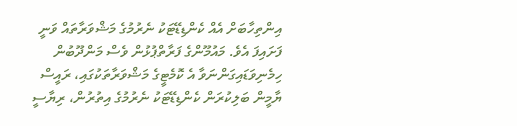އިންތިހާބަށް އެއް ކެންޑިޑޭޓަކު ނެރުމުގެ މަޝްވަރާތައް ވަނީ ފަށައިފަ އެވެ. މައުމޫންގެ ފަރާތްޕުޅުން ވެސް މަންދޫބުން ހިމެނިވަޑައިގަންނަވާ އެ ކޮމެޓީގެ މަޝްވަރާތަކުގައި، ރައީސް ޔާމީން ބަލިކުރަން ކެންޑިޑޭޓަކު ނެރުމުގެ އިތުރުން، ރިޔާސީ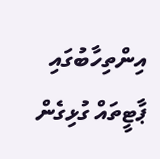އިންތިހާބުގައި ޕާޓީތައް ގުޅިގެން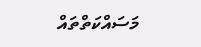މަސައްކަތްތައް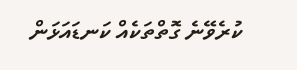ކުރެވޭނެ ގޮތްތަކެއް ކަނޑައަޅަން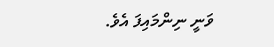ވަނީ ނިންމައިފަ އެވެ.